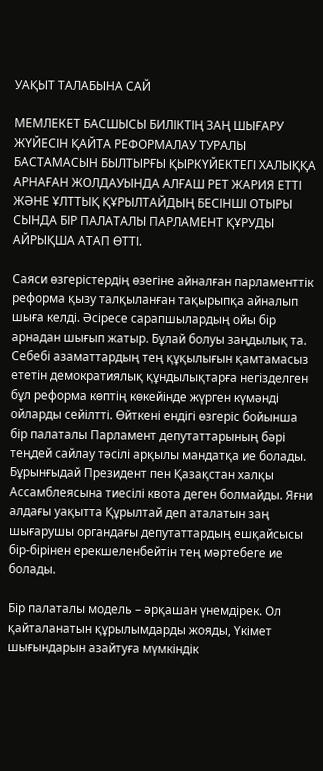УАҚЫТ ТАЛАБЫНА САЙ

МЕМЛЕКЕТ БАСШЫСЫ БИЛІКТІҢ ЗАҢ ШЫҒАРУ ЖҮЙЕСІН ҚАЙТА РЕФОРМАЛАУ ТУРАЛЫ БАСТАМАСЫН БЫЛТЫРҒЫ ҚЫРКҮЙЕКТЕГІ ХАЛЫҚҚА АРНАҒАН ЖОЛДАУЫНДА АЛҒАШ РЕТ ЖАРИЯ ЕТТІ ЖӘНЕ ҰЛТТЫҚ ҚҰРЫЛТАЙДЫҢ БЕСІНШІ ОТЫРЫ СЫНДА БІР ПАЛАТАЛЫ ПАРЛАМЕНТ ҚҰРУДЫ АЙРЫҚША АТАП ӨТТІ.

Саяси өзгерістердің өзегіне айналған парламенттік реформа қызу талқыланған тақырыпқа айналып шыға келді. Әсіресе сарапшылардың ойы бір арнадан шығып жатыр. Бұлай болуы заңдылық та. Себебі азаматтардың тең құқылығын қамтамасыз ететін демократиялық құндылықтарға негізделген бұл реформа көптің көкейінде жүрген күмәнді ойларды сейілтті. Өйткені ендігі өзгеріс бойынша бір палаталы Парламент депутаттарының бәрі теңдей сайлау тәсілі арқылы мандатқа ие болады. Бұрынғыдай Президент пен Қазақстан халқы Ассамблеясына тиесілі квота деген болмайды. Яғни алдағы уақытта Құрылтай деп аталатын заң шығарушы органдағы депутаттардың ешқайсысы бір-бірінен ерекшеленбейтін тең мәртебеге ие болады.

Бір палаталы модель – әрқашан үнемдірек. Ол қайталанатын құрылымдарды жояды, Үкімет шығындарын азайтуға мүмкіндік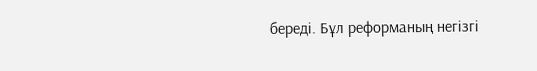береді. Бұл реформаның негізгі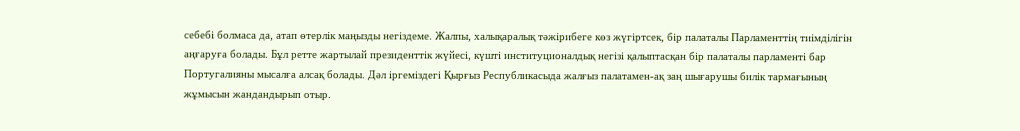себебі болмаса да, атап өтерлік маңызды негіздеме. Жалпы, халықаралық тәжірибеге көз жүгіртсек, бір палаталы Парламенттің тиімділігін аңғаруға болады. Бұл ретте жартылай президенттік жүйесі, күшті институционалдық негізі қалыптасқан бір палаталы парламенті бар Португалияны мысалға алсақ болады. Дәл іргеміздегі Қырғыз Республикасыда жалғыз палатамен-ақ заң шығарушы билік тармағының жұмысын жандандырып отыр.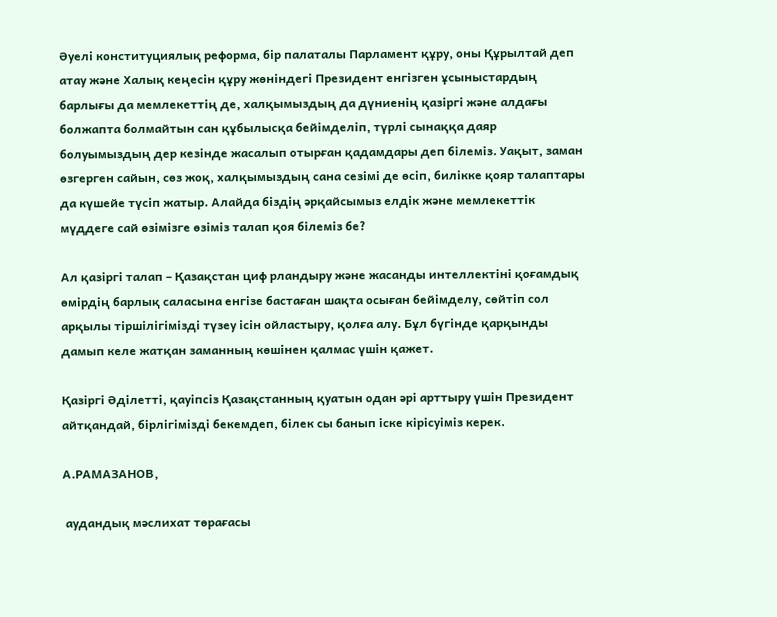Әуелі конституциялық реформа, бір палаталы Парламент құру, оны Құрылтай деп атау және Халық кеңесін құру жөніндегі Президент енгізген ұсыныстардың барлығы да мемлекеттің де, халқымыздың да дүниенің қазіргі және алдағы болжапта болмайтын сан құбылысқа бейімделіп, түрлі сынаққа даяр болуымыздың дер кезінде жасалып отырған қадамдары деп білеміз. Уақыт, заман өзгерген сайын, сөз жоқ, халқымыздың сана сезімі де өсіп, билікке қояр талаптары да күшейе түсіп жатыр. Алайда біздің әрқайсымыз елдік және мемлекеттік мүддеге сай өзімізге өзіміз талап қоя білеміз бе?

Ал қазіргі талап – Қазақстан циф рландыру және жасанды интеллектіні қоғамдық өмірдің барлық саласына енгізе бастаған шақта осыған бейімделу, сөйтіп сол арқылы тіршілігімізді түзеу ісін ойластыру, қолға алу. Бұл бүгінде қарқынды дамып келе жатқан заманның көшінен қалмас үшін қажет.

Қазіргі Әділетті, қауіпсіз Қазақстанның қуатын одан әрі арттыру үшін Президент айтқандай, бірлігімізді бекемдеп, білек сы банып іске кірісуіміз керек.

А.РАМАЗАНОВ,

 аудандық мәслихат төрағасы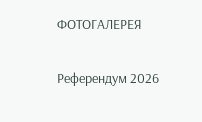ФОТОГАЛЕРЕЯ

Референдум 2026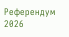Референдум 2026